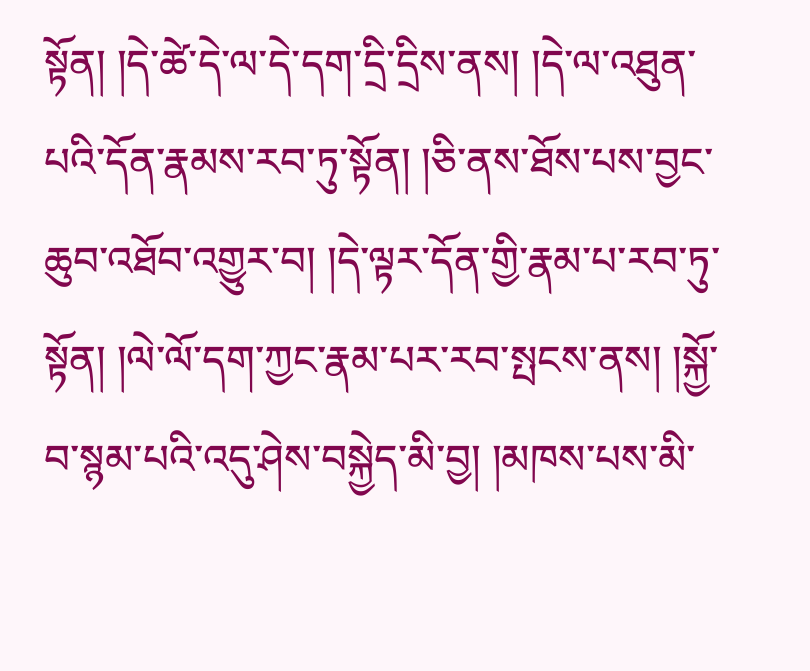སྟོན། །དེ་ཚེ་དེ་ལ་དེ་དག་དྲི་དྲིས་ནས། །དེ་ལ་འཐུན་པའི་དོན་རྣམས་རབ་ཏུ་སྟོན། །ཅི་ནས་ཐོས་པས་བྱང་ཆུབ་འཐོབ་འགྱུར་བ། །དེ་ལྟར་དོན་གྱི་རྣམ་པ་རབ་ཏུ་སྟོན། །ལེ་ལོ་དག་ཀྱང་རྣམ་པར་རབ་སྤངས་ནས། །སྐྱོ་བ་སྙམ་པའི་འདུ་ཤེས་བསྐྱེད་མི་བྱ། །མཁས་པས་མི་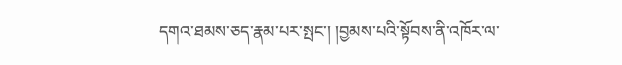དགའ་ཐམས་ཅད་རྣམ་པར་སྤང་། །བྱམས་པའི་སྟོབས་ནི་འཁོར་ལ་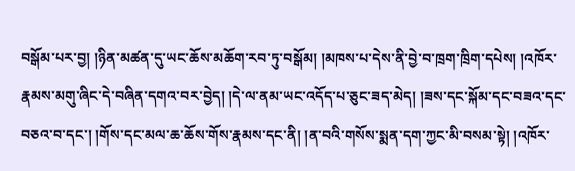བསྒོམ་པར་བྱ། །ཉིན་མཚན་དུ་ཡང་ཆོས་མཆོག་རབ་ཏུ་བསྒོམ། །མཁས་པ་དེས་ནི་བྱེ་བ་ཁྲག་ཁྲིག་དཔེས། །འཁོར་རྣམས་མགུ་ཞིང་དེ་བཞིན་དགའ་བར་བྱེད། །དེ་ལ་ནམ་ཡང་འདོད་པ་ཅུང་ཟད་མེད། །ཟས་དང་སྐོམ་དང་བཟའ་དང་བཅའ་བ་དང་། །གོས་དང་མལ་ཆ་ཆོས་གོས་རྣམས་དང་ནི། །ན་བའི་གསོས་སྨན་དག་ཀྱང་མི་བསམ་སྟེ། །འཁོར་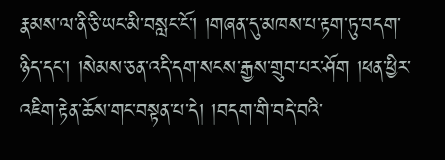རྣམས་ལ་ནི་ཅི་ཡང་མི་བསླང་ངོ་། །གཞན་དུ་མཁས་པ་རྟག་ཏུ་བདག་ཉིད་དང་། །སེམས་ཅན་འདི་དག་སངས་རྒྱས་གྲུབ་པར་ཤོག །ཕན་ཕྱིར་འཇིག་རྟེན་ཆོས་གང་བསྟན་པ་དེ། །བདག་གི་བདེ་བའི་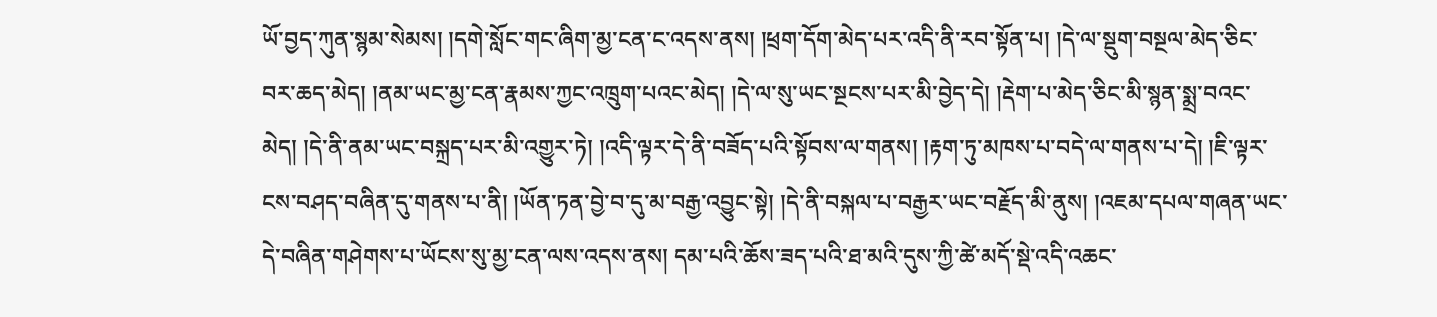ཡོ་བྱད་ཀུན་སྙམ་སེམས། །དགེ་སློང་གང་ཞིག་མྱ་ངན་ང་འདས་ནས། །ཕྲག་དོག་མེད་པར་འདི་ནི་རབ་སྟོན་པ། །དེ་ལ་སྡུག་བསྔལ་མེད་ཅིང་བར་ཆད་མེད། །ནམ་ཡང་མྱ་ངན་རྣམས་ཀྱང་འཁྲུག་པའང་མེད། །དེ་ལ་སུ་ཡང་སྔངས་པར་མི་བྱེད་དེ། །རྡེག་པ་མེད་ཅིང་མི་སྙན་སྨྲ་བའང་མེད། །དེ་ནི་ནམ་ཡང་བསྐྲད་པར་མི་འགྱུར་ཏེ། །འདི་ལྟར་དེ་ནི་བཟོད་པའི་སྟོབས་ལ་གནས། །རྟག་ཏུ་མཁས་པ་བདེ་ལ་གནས་པ་དེ། །ཇི་ལྟར་ངས་བཤད་བཞིན་དུ་གནས་པ་ནི། །ཡོན་ཏན་བྱེ་བ་དུ་མ་བརྒྱ་འབྱུང་སྟེ། །དེ་ནི་བསྐལ་པ་བརྒྱར་ཡང་བརྗོད་མི་ནུས། །འཇམ་དཔལ་གཞན་ཡང་དེ་བཞིན་གཤེགས་པ་ཡོངས་སུ་མྱ་ངན་ལས་འདས་ནས། དམ་པའི་ཆོས་ཟད་པའི་ཐ་མའི་དུས་ཀྱི་ཚེ་མདོ་སྡེ་འདི་འཆང་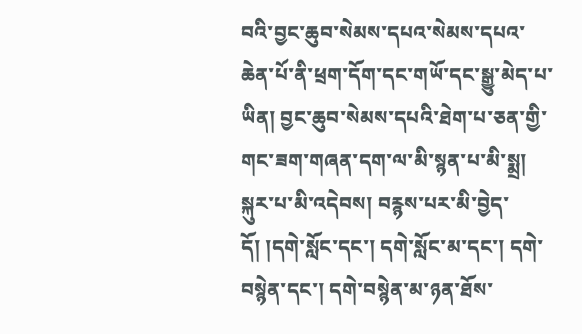བའི་བྱང་ཆུབ་སེམས་དཔའ་སེམས་དཔའ་ཆེན་པོ་ནི་ཕྲག་དོག་དང་གཡོ་དང་སྒྱུ་མེད་པ་ཡིན། བྱང་ཆུབ་སེམས་དཔའི་ཐེག་པ་ཅན་གྱི་གང་ཟག་གཞན་དག་ལ་མི་སྙན་པ་མི་སྨྲ། སྐུར་པ་མི་འདེབས། བརྙས་པར་མི་བྱེད་དོ། །དགེ་སློང་དང་། དགེ་སློང་མ་དང་། དགེ་བསྙེན་དང་། དགེ་བསྙེན་མ་ཉན་ཐོས་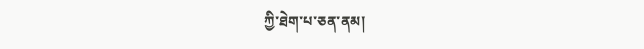ཀྱི་ཐེག་པ་ཅན་ནམ།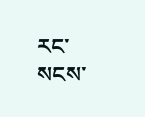རང་སངས་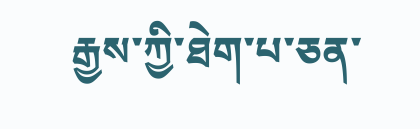རྒྱས་ཀྱི་ཐེག་པ་ཅན་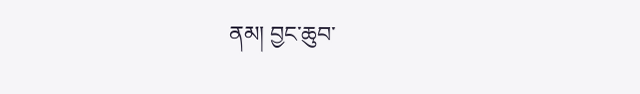ནམ། བྱང་ཆུབ་